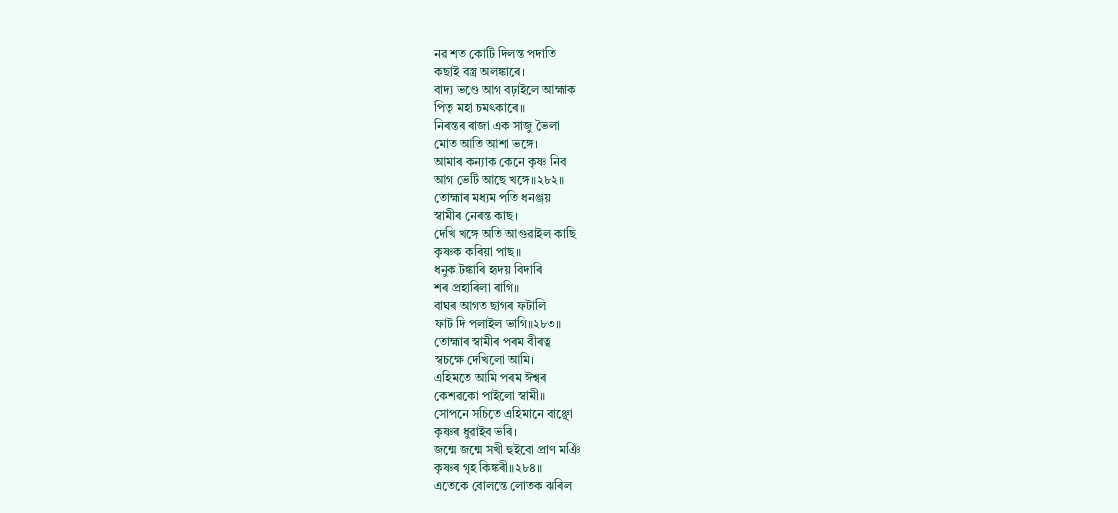নৱ শত কোটি দিলন্ত পদাতি
কছাই বস্ত্ৰ অলঙ্কাৰে।
বাদ্য ভণ্ডে আগ বঢ়াইলে আহ্মাক
পিতৃ মহা চমৎকাৰে॥
নিৰন্তৰ ৰাজা এক সাজু ভৈলা
মোত আতি আশা ভঙ্গে।
আমাৰ কন্যাক কেনে কৃষ্ণ নিব
আগ ভেটি আছে খঙ্গে॥২৮২॥
তোহ্মাৰ মধ্যম পতি ধনঞ্জয়
স্বামীৰ নেৰন্ত কাছ।
দেখি খঙ্গে অতি আগুৱাইল কাছি
কৃষ্ণক কৰিয়া পাছ॥
ধনুক টঙ্কাৰি হৃদয় বিদাৰি
শৰ প্ৰহাৰিলা ৰাগি॥
বাঘৰ আগত ছাগৰ ফটালি
ফাট দি পলাইল ভাগি॥২৮৩॥
তোহ্মাৰ স্বামীৰ পৰম বীৰত্ব
স্বচক্ষে দেখিলো আমি।
এহিমতে আমি পৰম ঈশ্বৰ
কেশৱকো পাইলো স্বামী॥
সোপনে সচিতে এহিমানে বাঞ্ছো
কৃষ্ণৰ ধুৱাইব ভৰি।
জন্মে জন্মে সখী হুইবো প্ৰাণ মঞিঁ
কৃষ্ণৰ গৃহ কিঙ্কৰী॥২৮৪॥
এতেকে বোলন্তে লোতক ঝৰিল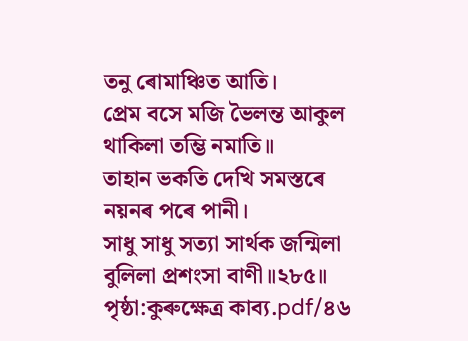তনু ৰোমাঞ্চিত আতি।
প্ৰেম বসে মজি ভৈলন্ত আকুল
থাকিলা তম্ভি নমাতি॥
তাহান ভকতি দেখি সমস্তৰে
নয়নৰ পৰে পানী।
সাধু সাধু সত্যা সাৰ্থক জন্মিলা
বুলিলা প্ৰশংসা বাণী॥২৮৫॥
পৃষ্ঠা:কুৰুক্ষেত্ৰ কাব্য.pdf/৪৬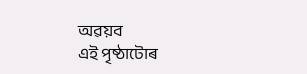অৱয়ব
এই পৃষ্ঠাটোৰ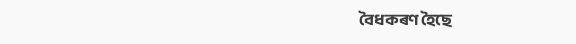বৈধকৰণ হৈছে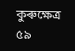কুৰুক্ষেত্ৰ
৫৯